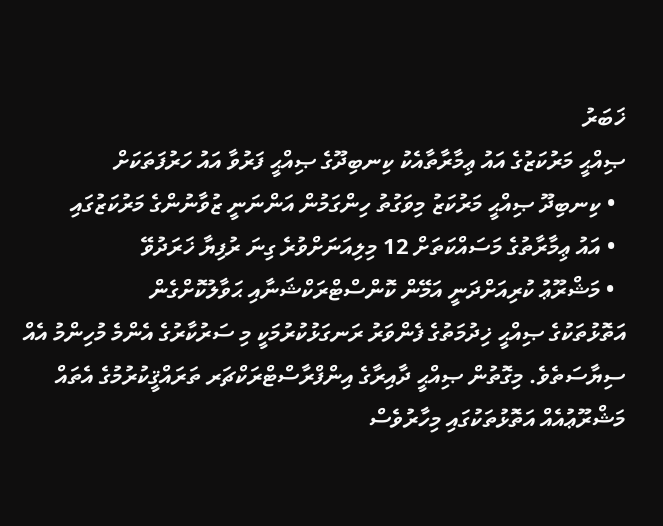ޚަބަރު
ޞިއްޙީ މަރުކަޒުގެ އައު ޢިމާރާތާއެކު ކިނބިދޫގެ ޞިއްޙީ ފަރުވާ އައު ހަރުފަތަކަށް
  • ކިނބިދޫ ޞިއްޙީ މަރުކަޒު މިވަގުތު ހިންގަމުން އަންނަނީ ޒުވާނުންގެ މަރުކަޒުގައި
  • އައު ޢިމާރާތުގެ މަސައްކަތަށް 12 މިލިއަނަށްވުރެ ގިނަ ރުފިޔާ ޚަރަދުވޭ
  • މަޝްރޫޢު ކުރިއަށްދަނީ އަމޭން ކޮންސްޓްރަކްޝަނާއި ޙަވާލުކޮށްގެން
އަތޮޅުތަކުގެ ޞިއްޙީ ޚިދުމަތުގެ ފެންވަރު ރަނގަޅުކުރުމަކީ މި ސަރުކާރުގެ އެންމެ މުހިންމު އެއް ސިޔާސަތެވެ. މިގޮތުން ޞިއްޙީ ދާއިރާގެ އިންފްރާސްޓްރަކްޗަރ ތަރައްޤީކުރުމުގެ އެތައް މަޝްރޫޢުއެއް އަތޮޅުތަކުގައި މިހާރުވެސް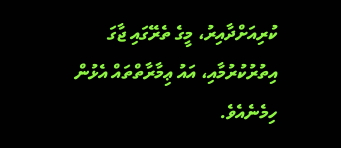ކުރިއަށްދާއިރު، މީގެ ތެރޭގައި ޖާގަ އިތުރުކުރުމާއި، އައު ޢިމާރާތްތައް އެޅުން ހިމެނެއެވެ.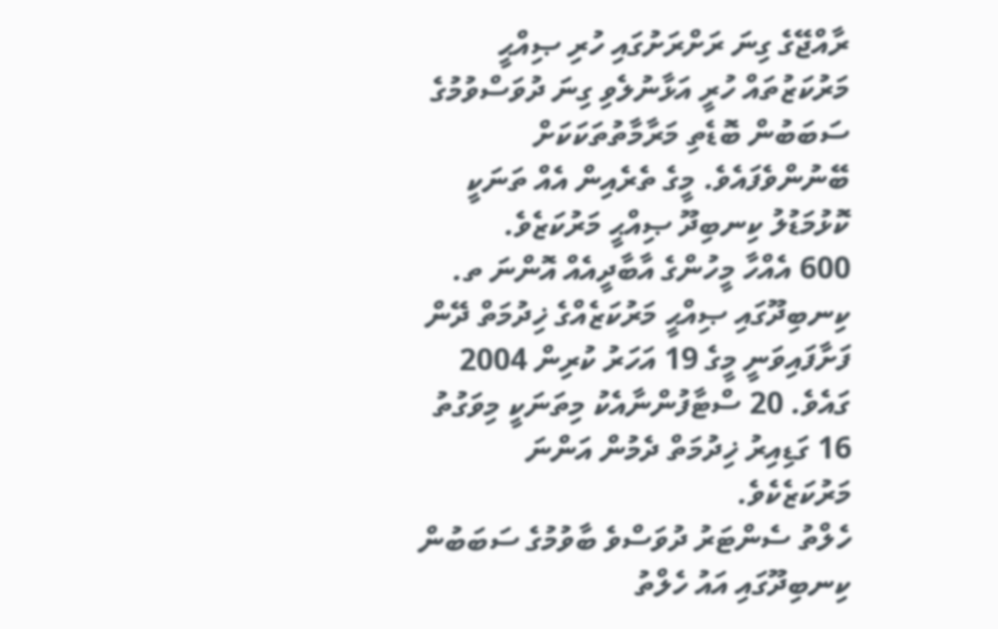ރާއްޖޭގެ ގިނަ ރަށްރަށުގައި ހުރި ޞިއްޙީ މަރުކަޒުތައް ހުރީ އަޅާނުލެވި ގިނަ ދުވަސްވުމުގެ ސަބަބުން ބޮޑެތި މަރާމާތުތަކަކަށް ބޭނުންވެފައެވެ. މީގެ ތެރެއިން އެއް ތަނަކީ ކޮޅުމަޑުލު ކިނބިދޫ ޞިއްޙީ މަރުކަޒެވެ.
600 އެއްހާ މީހުންގެ އާބާދީއެއް އޮންނަ ތ. ކިނބިދޫގައި ޞިއްޙީ މަރުކަޒެއްގެ ޚިދުމަތް ދޭން ފަށާފައިވަނީ މީގެ 19 އަހަރު ކުރިން 2004 ގައެވެ. 20 ސްޓާފުންނާއެކު މިތަނަކީ މިވަގުތު 16 ގަޑިއިރު ޚިދުމަތް ދެމުން އަންނަ މަރުކަޒެކެވެ.
ހެލްތު ސެންޓަރު ދުވަސްވެ ބާވުމުގެ ސަބަބުން ކިނބިދޫގައި އައު ހެލްތު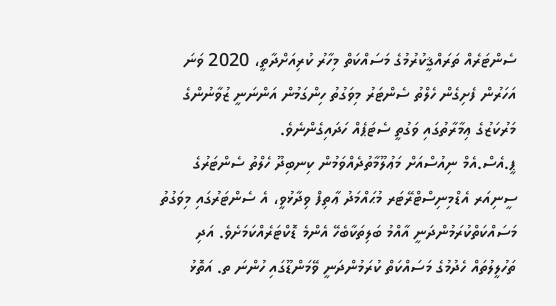ސެންޓަރެއް ތަރައްޤީކުރުމުގެ މަސައްކަތް މިހާރު ކުރިއަށްދާތީ، 2020 ވަނަ އަހަރުން ފެށިގެން ހެލްތު ސެންޓަރު މިވަގުތު ހިންގަމުން އަންނަނީ ޒުވާނުންގެ މަރުކަޒުގެ ޢިމާރާތުގައި ވަގުތީ ސެޓަޕެއް ހަދައިގެންނެވެ.
ޕީ.އެސް.އެމް ނިއުސްއަށް މަޢުލޫމާތުދެއްވަމުން ކިނބިދޫ ހެލްތު ސެންޓަރުގެ ސީނިއަރ އެޑްމިނިސްޓްރޭޓަރ މުޙައްމަދު ޢާތިފް ވިދާޅުވީ، އެ ސެންޓަރުގައި މިވަގުތު މަސައްކަތްކުރަމުންދަނީ އާއްމު ބަލިތަކާބެހޭ އެންމެ ޑޮކްޓަރެއްކަމަށެވެ. އަދި ތަހުލީލުތައް ހެދުމުގެ މަސައްކަތް ކުރަމުންދަނީ ވޭމަންޑޫގައި ހުންނަ ތ. އަތޮޅު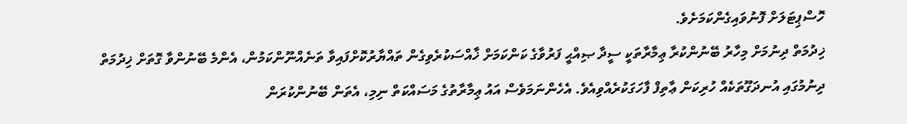ހޮސްޕިޓަލަށް ފޮނުވައިގެންކަމަށެވެ.
ޚިދުމަތް ދިނުމަށް މިހާރު ބޭނުންކުރާ ޢިމާރާތަކީ ސީދާ ޞިއްޙީ ފަރުވާގެ ކަންކަމަށް ޚާއްސަކުރެވިގެން ތައްޔާރުކޮށްފައިވާ ތަނެއްނޫންކަމުން، އެންމެ ބޭނުންވާ ގޮތަށް ޚިދުމަތް ދިނުމުގައި އުނދަގޫތަކެއް ހުރިކަން ޢާތިފް ފާހަގަކުރެއްވިއެވެ. އެހެންނަމަވެސް އައު ޢިމާރާތުގެ މަސައްކަތް ނިމި، އެތަން ބޭނުންކުރަން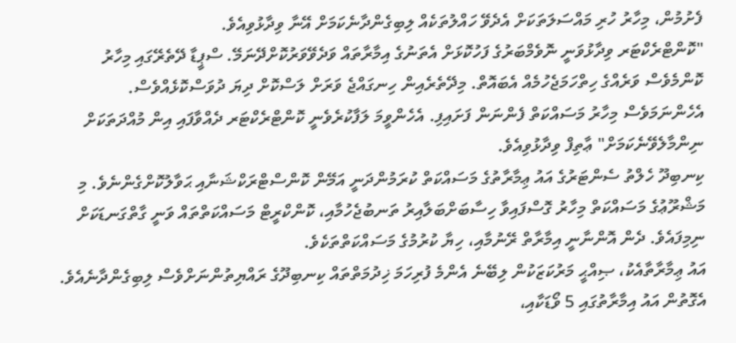ފެށުމުން، މިހާރު ހުރި މައްސަލަތަކަށް އެދެވޭ ހައްލުތަކެއް ލިބިގެންދާނެކަމަށް އޭނާ ވިދާޅުވިއެވެ.
"ކޮންޓްރެކްޓަރ ވިދާޅުވަނީ ނޮވެމްބަރުގެ ފަހުކޮޅަށް އެތަނުގެ އިމާރާތައް ވަދެވޭވަރުކޮށްދޭނަމޭ. ސްޕީޑާ ދޭތެރޭގައި މިހާރު ކޮންމެވެސް ވަރެއްގެ ހިތްހަމަޖެހުމެއް އެބައޮތް. މިދޭތެރެއިން ހިނގައްޖެ ވަރަށް ލަސްކޮށް ދިޔަ ދުވަސްކޮޅެއްވެސް. އެހެންނަމަވެސް މިހާރު މަސައްކަތް ފެންނަން ފަށައިފި. އެހެންވީމަ ލަފާކުރެވެނީ ކޮންޓްރެކްޓަރ ދެއްވާފައި އިން މުއްދަތަކަށް ނިންމާލެވޭނެކަމަށް" ޢާތިފް ވިދާޅުވިއެވެ.
ކިނބިދޫ ހެލްތު ސެންޓަރުގެ އައު ޢިމާރާތުގެ މަސައްކަތް ކުރަމުންދަނީ އަމޭން ކޮންސްޓްރަކްޝަނާއި ޙަވާލުކޮށްގެންނެވެ. މި މަޝްރޫޢުގެ މަސައްކަތް މިހާރު ގޮސްފައިވާ ހިސާބަށްބަލާއިރު ތަނބުޖެހުމާއި، ކޮންކްރީޓް މަސައްކަތްތައް ވަނީ ގާތްގަނޑަކަށް ނިމިފައެވެ. ދެން އޮންނާނީ އިމާރާތް ރޭނުމާއި، ހިޔާ ކުރުމުގެ މަސައްކަތްތަކެވެ.
އައު ޢިމާރާތާއެކު، ޞިއްޙީ މަރުކަޒަކުން ލިބޭނެ އެންމެ ފުރިހަމަ ޚިދުމަތްތައް ކިނބިދޫގެ ރައްޔިތުންނަށްވެސް ލިބިގެންދާނެއެވެ. އެގޮތުން އައު އިމާރާތުގައި 5 ވޯޑަކާއި،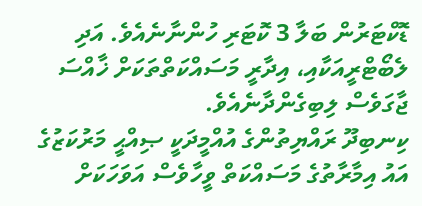ޑޮކްޓަރުން ބަލާ 3 ކޮޓަރި ހުންނާނެއެވެ. އަދި ލެބޯޓްރީއަކާއި، އިދާރީ މަސައްކަތްތަކަށް ޚާއްސަ ޖާގަވެސް ލިބިގެންދާނެއެވެ.
ކިނބިދޫ ރައްޔިތުންގެ އުއްމީދަކީ ޞިއްޙީ މަރުކަޒުގެ އައު އިމާރާތުގެ މަސައްކަތް ވީހާވެސް އަވަހަކަށް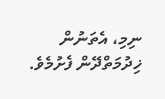ނިމި، އެތަނުން ޚިދުމަތްދޭން ފެށުމެވެ.